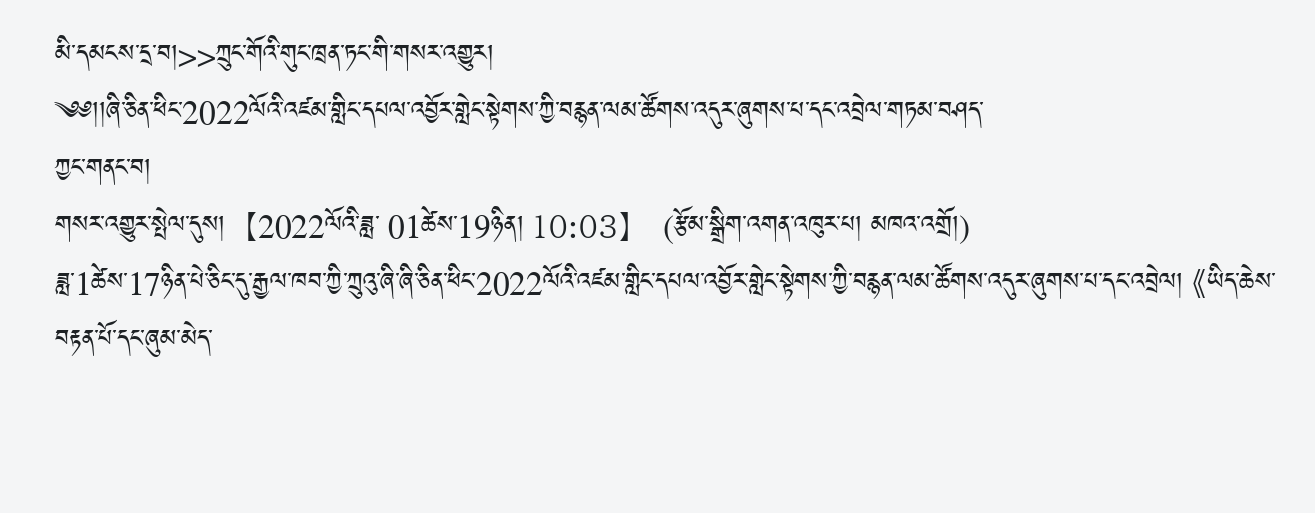མི་དམངས་དྲ་བ།>>ཀྲུང་གོའི་གུང་ཁྲན་ཏང་གི་གསར་འགྱུར།
༄༅།།ཞི་ཅིན་ཕིང་2022ལོའི་འཛམ་གླིང་དཔལ་འབྱོར་གླེང་སྟེགས་ཀྱི་བརྙན་ལམ་ཚོགས་འདུར་ཞུགས་པ་དང་འབྲེལ་གཏམ་བཤད་
ཀྱང་གནང་བ།
གསར་འགྱུར་སྤེལ་དུས།  【2022ལོའི་ཟླ་ 01ཚེས་19ཉིན། 10:03】   (རྩོམ་སྒྲིག་འགན་འཁུར་པ། མཁའ་འགྲོ།)
ཟླ་1ཚེས་17ཉིན་པེ་ཅིང་དུ་རྒྱལ་ཁབ་ཀྱི་ཀྲུའུ་ཞི་ཞི་ཅིན་ཕིང་2022ལོའི་འཛམ་གླིང་དཔལ་འབྱོར་གླེང་སྟེགས་ཀྱི་བརྙན་ལམ་ཚོགས་འདུར་ཞུགས་པ་དང་འབྲེལ། 《ཡིད་ཆེས་བརྟན་པོ་དང་ཞུམ་མེད་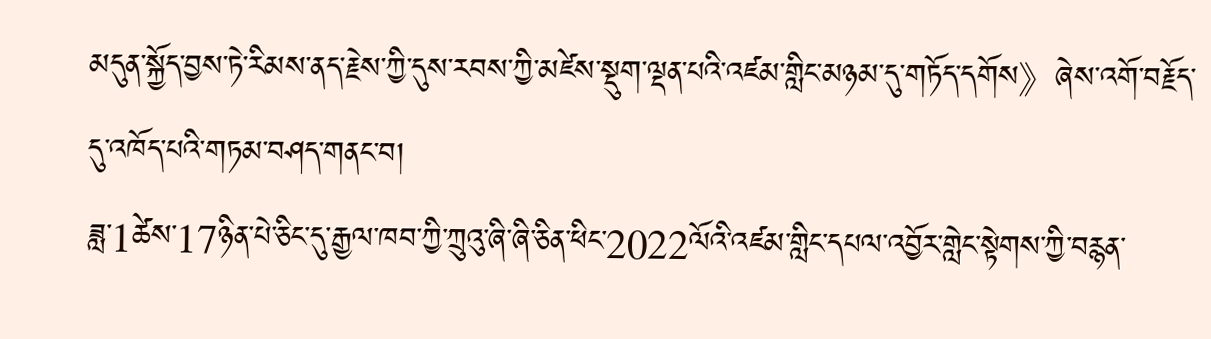མདུན་སྐྱོད་བྱས་ཏེ་རིམས་ནད་རྗེས་ཀྱི་དུས་རབས་ཀྱི་མཛེས་སྡུག་ལྡན་པའི་འཛམ་གླིང་མཉམ་དུ་གཏོད་དགོས》ཞེས་འགོ་བརྗོད་དུ་འཁོད་པའི་གཏམ་བཤད་གནང་བ།
ཟླ་1ཚེས་17ཉིན་པེ་ཅིང་དུ་རྒྱལ་ཁབ་ཀྱི་ཀྲུའུ་ཞི་ཞི་ཅིན་ཕིང་2022ལོའི་འཛམ་གླིང་དཔལ་འབྱོར་གླེང་སྟེགས་ཀྱི་བརྙན་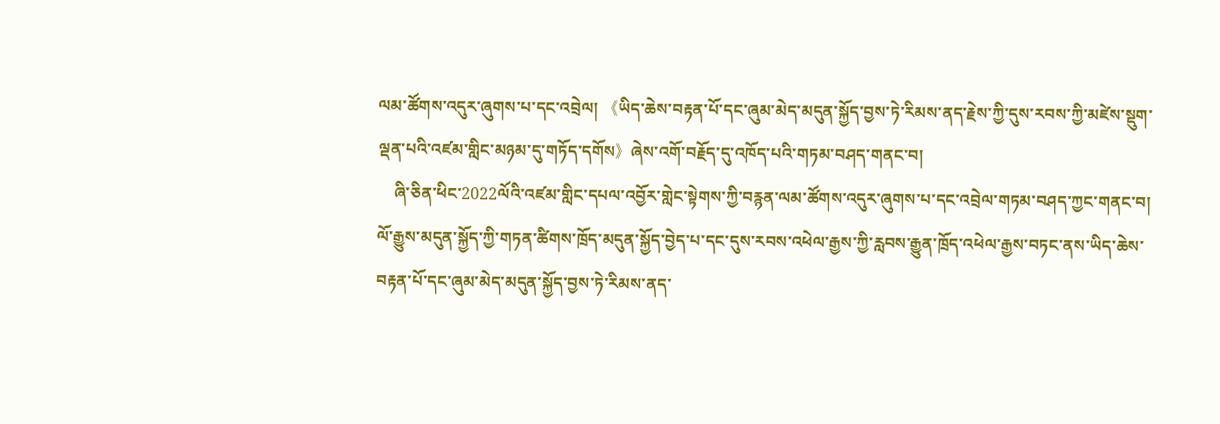ལམ་ཚོགས་འདུར་ཞུགས་པ་དང་འབྲེལ། 《ཡིད་ཆེས་བརྟན་པོ་དང་ཞུམ་མེད་མདུན་སྐྱོད་བྱས་ཏེ་རིམས་ནད་རྗེས་ཀྱི་དུས་རབས་ཀྱི་མཛེས་སྡུག་ལྡན་པའི་འཛམ་གླིང་མཉམ་དུ་གཏོད་དགོས》ཞེས་འགོ་བརྗོད་དུ་འཁོད་པའི་གཏམ་བཤད་གནང་བ།
    ཞི་ཅིན་ཕིང་2022ལོའི་འཛམ་གླིང་དཔལ་འབྱོར་གླེང་སྟེགས་ཀྱི་བརྙན་ལམ་ཚོགས་འདུར་ཞུགས་པ་དང་འབྲེལ་གཏམ་བཤད་ཀྱང་གནང་བ། ལོ་རྒྱུས་མདུན་སྐྱོད་ཀྱི་གཏན་ཚིགས་ཁྲོད་མདུན་སྐྱོད་བྱེད་པ་དང་དུས་རབས་འཕེལ་རྒྱས་ཀྱི་རླབས་རྒྱུན་ཁྲོད་འཕེལ་རྒྱས་བཏང་ནས་ཡིད་ཆེས་བརྟན་པོ་དང་ཞུམ་མེད་མདུན་སྐྱོད་བྱས་ཏེ་རིམས་ནད་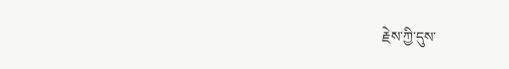རྗེས་ཀྱི་དུས་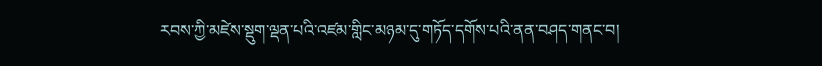རབས་ཀྱི་མཛེས་སྡུག་ལྡན་པའི་འཛམ་གླིང་མཉམ་དུ་གཏོད་དགོས་པའི་ནན་བཤད་གནང་བ།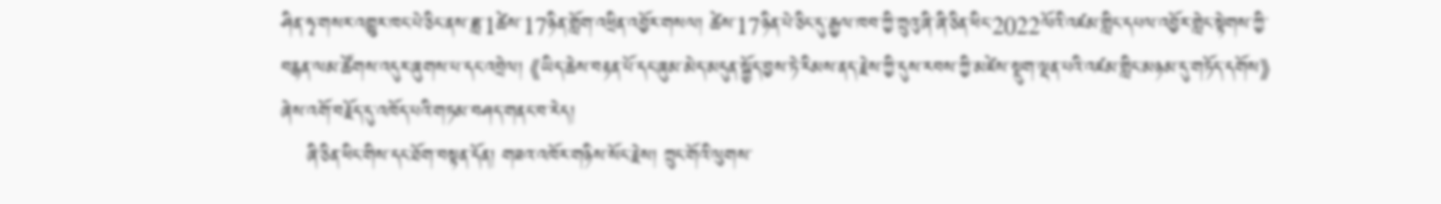ཤིན་ཧྭ་གསར་འགྱུར་ཁང་པེ་ཅིང་ནས་ཟླ་1ཚེས་17ཉིན་གློག་འཕྲིན་འབྱོར་གསལ། ཚེས་17ཉིན་པེ་ཅིང་དུ་རྒྱལ་ཁབ་ཀྱི་ཀྲུའུ་ཞི་ཞི་ཅིན་ཕིང་2022ལོའི་འཛམ་གླིང་དཔལ་འབྱོར་གླེང་སྟེགས་ཀྱི་བརྙན་ལམ་ཚོགས་འདུར་ཞུགས་པ་དང་འབྲེལ། 《ཡིད་ཆེས་བརྟན་པོ་དང་ཞུམ་མེད་མདུན་སྐྱོད་བྱས་ཏེ་རིམས་ནད་རྗེས་ཀྱི་དུས་རབས་ཀྱི་མཛེས་སྡུག་ལྡན་པའི་འཛམ་གླིང་མཉམ་དུ་གཏོད་དགོས》ཞེས་འགོ་བརྗོད་དུ་འཁོད་པའི་གཏམ་བཤད་གནང་བ་རེད།
    ཞི་ཅིན་ཕིང་གིས་དང་ཐོག་བསྟན་དོན། གཟའ་འཁོར་གཉིས་སོང་རྗེས། ཀྲུང་གོའི་ལུགས་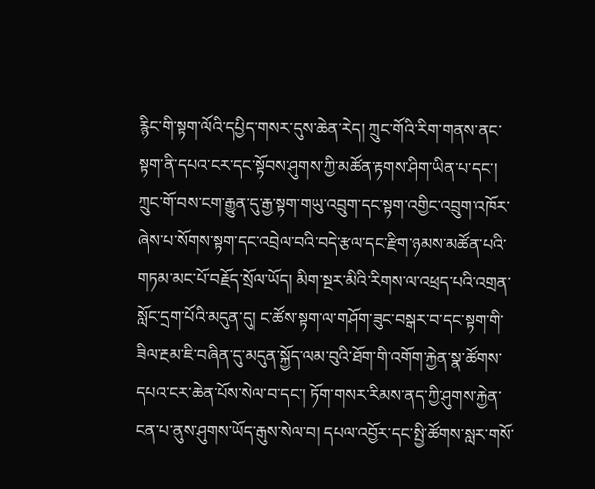རྙིང་གི་སྟག་ལོའི་དཔྱིད་གསར་དུས་ཆེན་རེད། ཀྲུང་གོའི་རིག་གནས་ནང་སྟག་ནི་དཔའ་ངར་དང་སྟོབས་ཤུགས་ཀྱི་མཚོན་རྟགས་ཤིག་ཡིན་པ་དང་། ཀྲུང་གོ་བས་ངག་རྒྱུན་དུ་རྒྱ་སྟག་གཡུ་འབྲུག་དང་སྟག་འགྱིང་འབྲུག་འཁོར་ཞེས་པ་སོགས་སྟག་དང་འབྲེལ་བའི་བདེ་རྩལ་དང་རྫིག་ཉམས་མཚོན་པའི་གཏམ་མང་པོ་བརྗོད་སྲོལ་ཡོད། མིག་སྔར་མིའི་རིགས་ལ་འཕྲད་པའི་འགྲན་སློང་དྲག་པོའི་མདུན་དུ། ང་ཚོས་སྟག་ལ་གཤོག་ཟུང་བསྒར་བ་དང་སྟག་གི་ཟིལ་རྔམ་ཇི་བཞིན་དུ་མདུན་སྐྱོད་ལམ་བུའི་ཐོག་གི་འགོག་རྐྱེན་སྣ་ཚོགས་དཔའ་ངར་ཆེན་པོས་སེལ་བ་དང་། ཏོག་གསར་རིམས་ནད་ཀྱི་ཤུགས་རྐྱེན་ངན་པ་ནུས་ཤུགས་ཡོད་རྒུས་སེལ་བ། དཔལ་འབྱོར་དང་སྤྱི་ཚོགས་སླར་གསོ་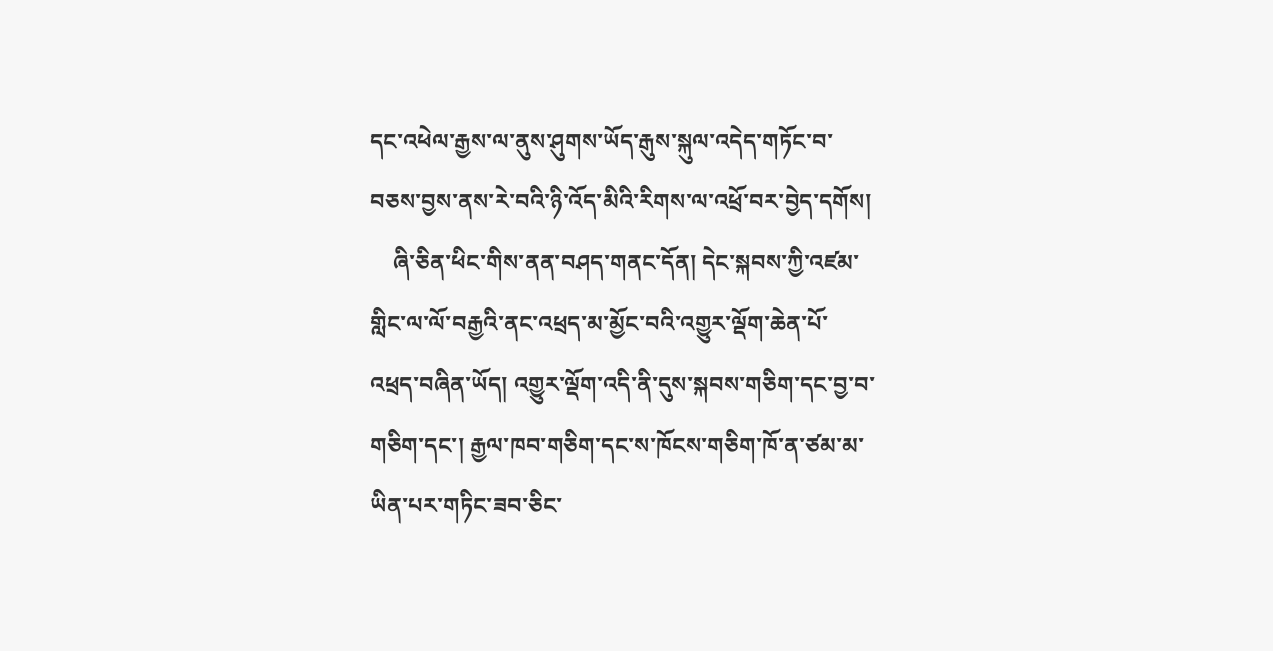དང་འཕེལ་རྒྱས་ལ་ནུས་ཤུགས་ཡོད་རྒུས་སྐུལ་འདེད་གཏོང་བ་བཅས་བྱས་ནས་རེ་བའི་ཉི་འོད་མིའི་རིགས་ལ་འཕྲོ་བར་བྱེད་དགོས།
    ཞི་ཅིན་ཕིང་གིས་ནན་བཤད་གནང་དོན། དེང་སྐབས་ཀྱི་འཛམ་གླིང་ལ་ལོ་བརྒྱའི་ནང་འཕྲད་མ་མྱོང་བའི་འགྱུར་ལྡོག་ཆེན་པོ་འཕྲད་བཞིན་ཡོད། འགྱུར་ལྡོག་འདི་ནི་དུས་སྐབས་གཅིག་དང་བྱ་བ་གཅིག་དང་། རྒྱལ་ཁབ་གཅིག་དང་ས་ཁོངས་གཅིག་ཁོ་ན་ཙམ་མ་ཡིན་པར་གཏིང་ཟབ་ཅིང་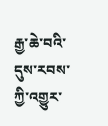རྒྱ་ཆེ་བའི་དུས་རབས་ཀྱི་འགྱུར་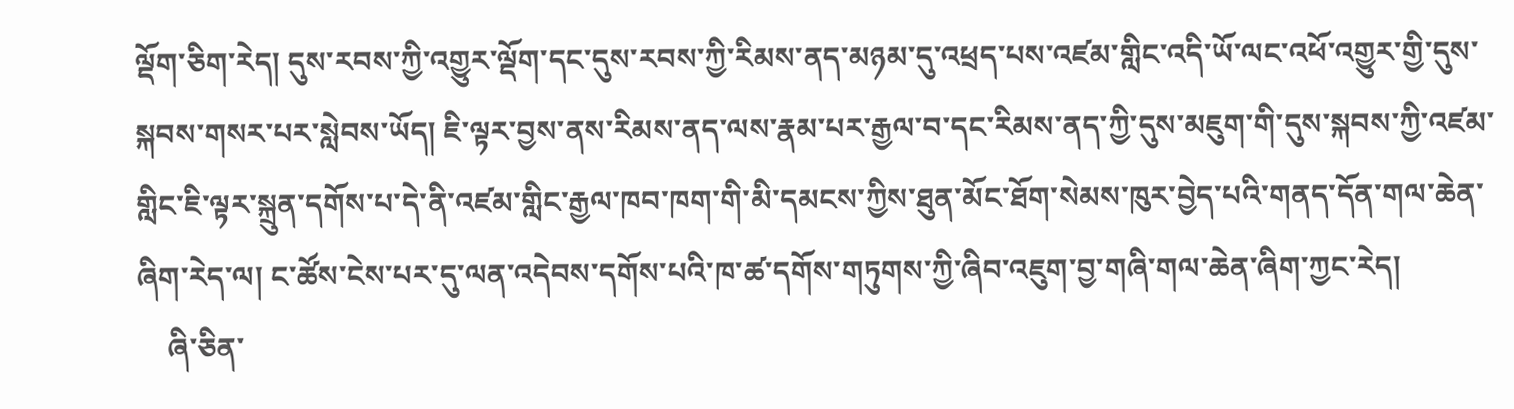ལྡོག་ཅིག་རེད། དུས་རབས་ཀྱི་འགྱུར་ལྡོག་དང་དུས་རབས་ཀྱི་རིམས་ནད་མཉམ་དུ་འཕྲད་པས་འཛམ་གླིང་འདི་ཡོ་ལང་འཕོ་འགྱུར་གྱི་དུས་སྐབས་གསར་པར་སླེབས་ཡོད། ཇི་ལྟར་བྱས་ནས་རིམས་ནད་ལས་རྣམ་པར་རྒྱལ་བ་དང་རིམས་ནད་ཀྱི་དུས་མཇུག་གི་དུས་སྐབས་ཀྱི་འཛམ་གླིང་ཇི་ལྟར་སྐྲུན་དགོས་པ་དེ་ནི་འཛམ་གླིང་རྒྱལ་ཁབ་ཁག་གི་མི་དམངས་ཀྱིས་ཐུན་མོང་ཐོག་སེམས་ཁུར་བྱེད་པའི་གནད་དོན་གལ་ཆེན་ཞིག་རེད་ལ། ང་ཚོས་ངེས་པར་དུ་ལན་འདེབས་དགོས་པའི་ཁ་ཚ་དགོས་གཏུགས་ཀྱི་ཞིབ་འཇུག་བྱ་གཞི་གལ་ཆེན་ཞིག་ཀྱང་རེད།
    ཞི་ཅིན་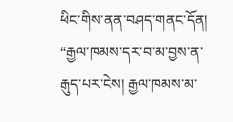ཕིང་གིས་ནན་བཤད་གནང་དོན། “རྒྱལ་ཁམས་དར་བ་མ་བྱས་ན་རྒུད་པར་ངེས། རྒྱལ་ཁམས་མ་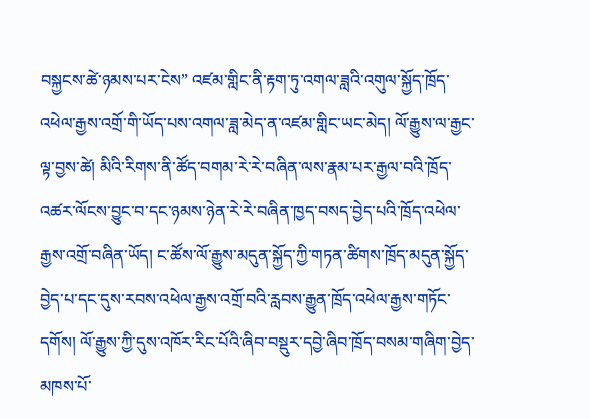བསྐྱངས་ཚེ་ཉམས་པར་ངེས” འཛམ་གླིང་ནི་རྟག་ཏུ་འགལ་ཟླའི་འགུལ་སྐྱོད་ཁྲོད་འཕེལ་རྒྱས་འགྲོ་གི་ཡོད་པས་འགལ་ཟླ་མེད་ན་འཛམ་གླིང་ཡང་མེད། ལོ་རྒྱུས་ལ་རྒྱང་ལྟ་བྱས་ཚེ། མིའི་རིགས་ནི་ཚོད་བགམ་རེ་རེ་བཞིན་ལས་རྣམ་པར་རྒྱལ་བའི་ཁྲོད་འཚར་ལོངས་བྱུང་བ་དང་ཉམས་ཉེན་རེ་རེ་བཞིན་ཁྱད་བསད་བྱེད་པའི་ཁྲོད་འཕེལ་རྒྱས་འགྲོ་བཞིན་ཡོད། ང་ཚོས་ལོ་རྒྱུས་མདུན་སྐྱོད་ཀྱི་གཏན་ཚིགས་ཁྲོད་མདུན་སྐྱོད་བྱེད་པ་དང་དུས་རབས་འཕེལ་རྒྱས་འགྲོ་བའི་རླབས་རྒྱུན་ཁྲོད་འཕེལ་རྒྱས་གཏོང་དགོས། ལོ་རྒྱུས་ཀྱི་དུས་འཁོར་རིང་པོའི་ཞིབ་བསྡུར་དབྱེ་ཞིབ་ཁྲོད་བསམ་གཞིག་བྱེད་མཁས་པོ་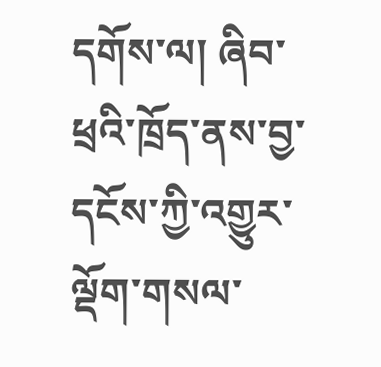དགོས་ལ། ཞིབ་ཕྲའི་ཁྲོད་ནས་བྱ་དངོས་ཀྱི་འགྱུར་ལྡོག་གསལ་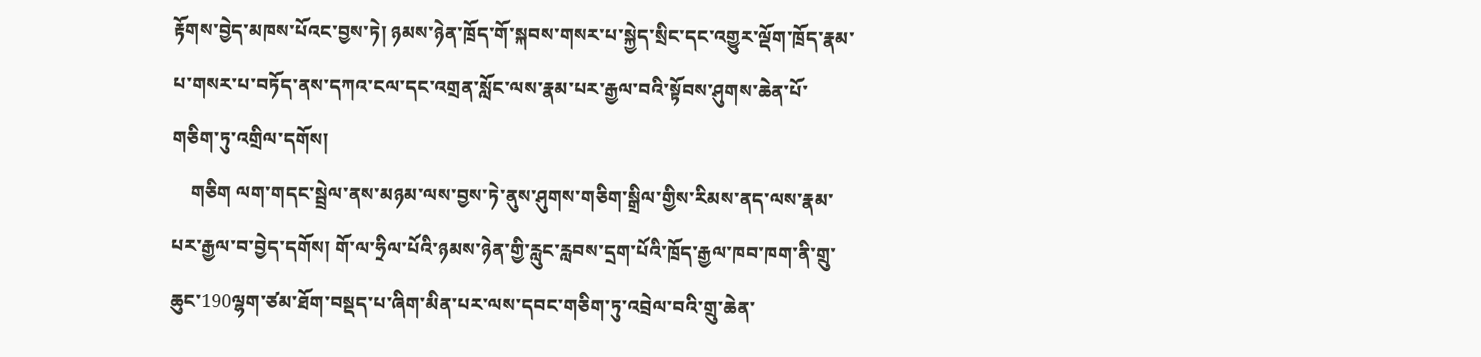རྟོགས་བྱེད་མཁས་པོའང་བྱས་ཏེ། ཉམས་ཉེན་ཁྲོད་གོ་སྐབས་གསར་པ་སྐྱེད་སྲིང་དང་འགྱུར་ལྡོག་ཁྲོད་རྣམ་པ་གསར་པ་བཏོད་ནས་དཀའ་ངལ་དང་འགྲན་སློང་ལས་རྣམ་པར་རྒྱལ་བའི་སྟོབས་ཤུགས་ཆེན་པོ་གཅིག་ཏུ་འགྲིལ་དགོས།
    གཅིག ལག་གདང་སྦྲེལ་ནས་མཉམ་ལས་བྱས་ཏེ་ནུས་ཤུགས་གཅིག་སྒྲིལ་གྱིས་རིམས་ནད་ལས་རྣམ་པར་རྒྱལ་བ་བྱེད་དགོས། གོ་ལ་ཧྲིལ་པོའི་ཉམས་ཉེན་གྱི་རླུང་རླབས་དྲག་པོའི་ཁྲོད་རྒྱལ་ཁབ་ཁག་ནི་གྲུ་ཆུང་190ལྷག་ཙམ་ཐོག་བསྡད་པ་ཞིག་མིན་པར་ལས་དབང་གཅིག་ཏུ་འབྲེལ་བའི་གྲུ་ཆེན་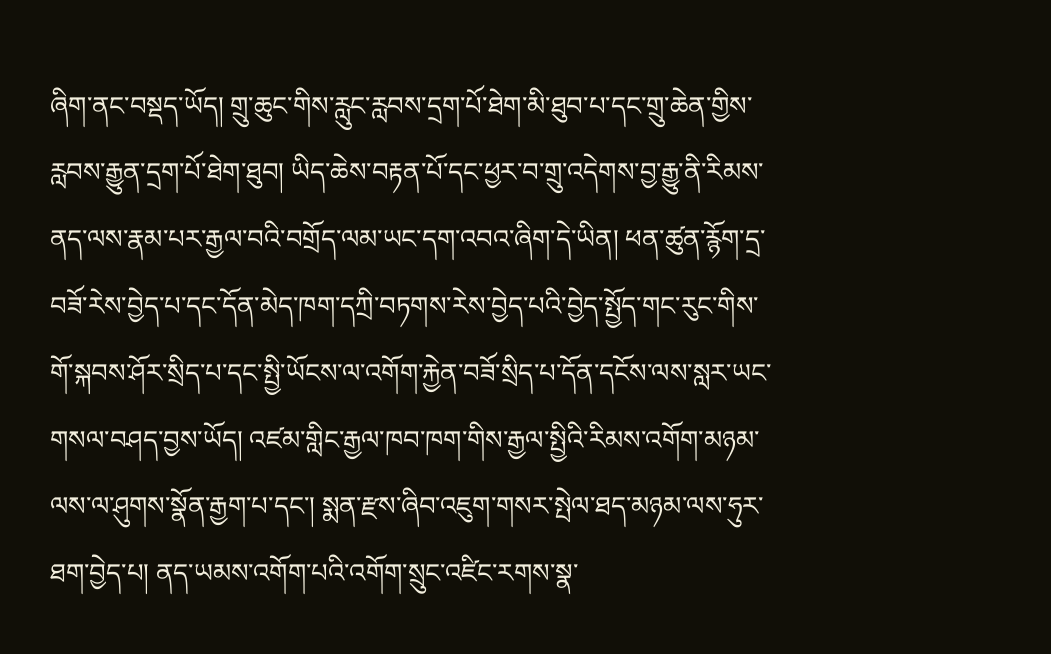ཞིག་ནང་བསྡད་ཡོད། གྲུ་ཆུང་གིས་རླུང་རླབས་དྲག་པོ་ཐེག་མི་ཐུབ་པ་དང་གྲུ་ཆེན་གྱིས་རླབས་རྒྱུན་དྲག་པོ་ཐེག་ཐུབ། ཡིད་ཆེས་བརྟན་པོ་དང་ཕྱར་བ་གྲུ་འདེགས་བྱ་རྒྱུ་ནི་རིམས་ནད་ལས་རྣམ་པར་རྒྱལ་བའི་བགྲོད་ལམ་ཡང་དག་འབའ་ཞིག་དེ་ཡིན། ཕན་ཚུན་རྙོག་དྲ་བཟོ་རེས་བྱེད་པ་དང་དོན་མེད་ཁག་དཀྲི་བཏགས་རེས་བྱེད་པའི་བྱེད་སྤྱོད་གང་རུང་གིས་གོ་སྐབས་ཤོར་སྲིད་པ་དང་སྤྱི་ཡོངས་ལ་འགོག་རྐྱེན་བཟོ་སྲིད་པ་དོན་དངོས་ལས་སླར་ཡང་གསལ་བཤད་བྱས་ཡོད། འཛམ་གླིང་རྒྱལ་ཁབ་ཁག་གིས་རྒྱལ་སྤྱིའི་རིམས་འགོག་མཉམ་ལས་ལ་ཤུགས་སྣོན་རྒྱག་པ་དང་། སྨན་རྫས་ཞིབ་འཇུག་གསར་སྤེལ་ཐད་མཉམ་ལས་ཧུར་ཐག་བྱེད་པ། ནད་ཡམས་འགོག་པའི་འགོག་སྲུང་འཛིང་རགས་སྣ་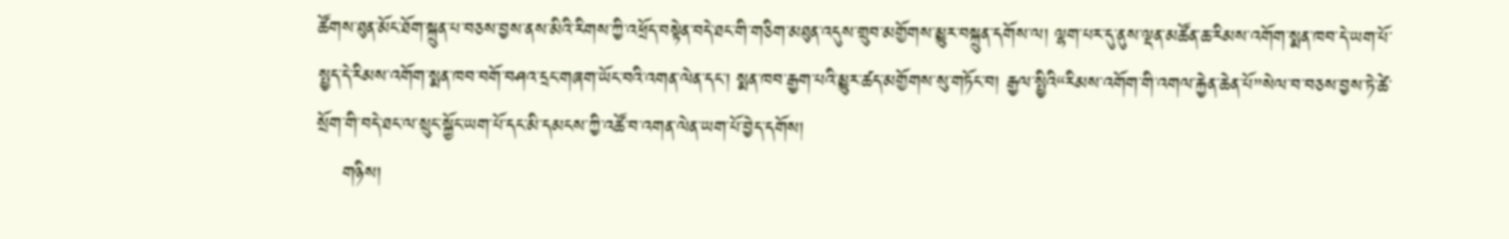ཚོགས་ཐུན་མོང་ཐོག་སྐྲུན་པ་བཅས་བྱས་ནས་མིའི་རིགས་ཀྱི་འཕྲོད་བསྟེན་བདེ་ཐང་གི་གཅིག་མཐུན་འདུས་གྲུབ་མགྱོགས་མྱུར་བསྐྲུན་དགོས་ལ། ལྷག་པར་དུ་ནུས་ལྡན་མཚོན་ཆ་རིམས་འགོག་སྨན་ཁབ་དེ་ཡག་པོ་སྤྱད་དེ་རིམས་འགོག་སྨན་ཁབ་བགོ་བཤའ་དྲང་གཞག་ཡོང་བའི་འགན་ལེན་དང་། སྨན་ཁབ་རྒྱག་པའི་མྱུར་ཚད་མགྱོགས་སུ་གཏོང་བ། རྒྱལ་སྤྱིའི“རིམས་འགོག་གི་འགལ་རྐྱེན་ཆེན་པོ”སེལ་བ་བཅས་བྱས་ཏེ་ཚེ་སྲོག་གི་བདེ་ཐང་ལ་སྲུང་སྐྱོང་ཡག་པོ་དང་མི་དམངས་ཀྱི་འཚོ་བ་འགན་ལེན་ཡག་པོ་བྱེད་དགོས།
    གཉིས།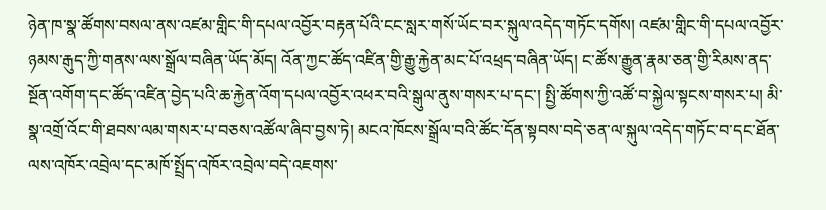ཉེན་ཁ་སྣ་ཚོགས་བསལ་ནས་འཛམ་གླིང་གི་དཔལ་འབྱོར་བརྟན་པོའི་ངང་སླར་གསོ་ཡོང་བར་སྐུལ་འདེད་གཏོང་དགོས། འཛམ་གླིང་གི་དཔལ་འབྱོར་ཉམས་རྒུད་ཀྱི་གནས་ལས་སྒྲོལ་བཞིན་ཡོད་མོད། འོན་ཀྱང་ཚོད་འཛིན་གྱི་རྒྱུ་རྐྱེན་མང་པོ་འཕྲད་བཞིན་ཡོད། ང་ཚོས་རྒྱུན་རྣམ་ཅན་གྱི་རིམས་ནད་སྔོན་འགོག་དང་ཚོད་འཛིན་བྱེད་པའི་ཆ་རྐྱེན་འོག་དཔལ་འབྱོར་འཕར་བའི་སྒུལ་ནུས་གསར་པ་དང་། སྤྱི་ཚོགས་ཀྱི་འཚོ་བ་སྐྱེལ་སྟངས་གསར་པ། མི་སྣ་འགྲོ་འོང་གི་ཐབས་ལམ་གསར་པ་བཅས་འཚོལ་ཞིབ་བྱས་ཏེ། མངའ་ཁོངས་སྒྲོལ་བའི་ཚོང་དོན་སྟབས་བདེ་ཅན་ལ་སྐུལ་འདེད་གཏོང་བ་དང་ཐོན་ལས་འཁོར་འབྲེལ་དང་མཁོ་སྤྲོད་འཁོར་འབྲེལ་བདེ་འཇགས་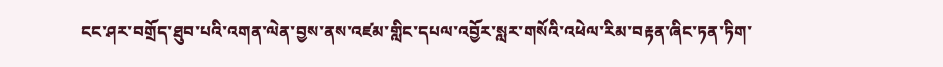ངང་ཤར་བགྲོད་ཐུབ་པའི་འགན་ལེན་བྱས་ནས་འཛམ་གླིང་དཔལ་འབྱོར་སླར་གསོའི་འཕེལ་རིམ་བརྟན་ཞིང་ཏན་ཏིག་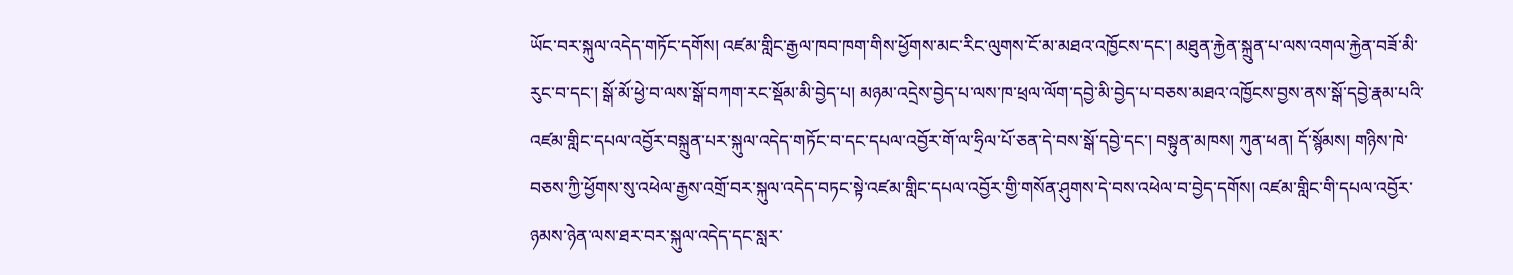ཡོང་བར་སྐུལ་འདེད་གཏོང་དགོས། འཛམ་གླིང་རྒྱལ་ཁབ་ཁག་གིས་ཕྱོགས་མང་རིང་ལུགས་ངོ་མ་མཐའ་འཁྱོངས་དང་། མཐུན་རྐྱེན་སྐྲུན་པ་ལས་འགལ་རྐྱེན་བཟོ་མི་རུང་བ་དང་། སྒོ་མོ་ཕྱེ་བ་ལས་སྒོ་བཀག་རང་སྡོམ་མི་བྱེད་པ། མཉམ་འདྲེས་བྱེད་པ་ལས་ཁ་ཕྲལ་ལོག་དབྱེ་མི་བྱེད་པ་བཅས་མཐའ་འཁྱོངས་བྱས་ནས་སྒོ་དབྱེ་རྣམ་པའི་འཛམ་གླིང་དཔལ་འབྱོར་བསྐྲུན་པར་སྐུལ་འདེད་གཏོང་བ་དང་དཔལ་འབྱོར་གོ་ལ་ཧྲིལ་པོ་ཅན་དེ་བས་སྒོ་དབྱེ་དང་། བསྟུན་མཁས། ཀུན་ཕན། དོ་སྙོམས། གཉིས་ཁེ་བཅས་ཀྱི་ཕྱོགས་སུ་འཕེལ་རྒྱས་འགྲོ་བར་སྐུལ་འདེད་བཏང་སྟེ་འཛམ་གླིང་དཔལ་འབྱོར་གྱི་གསོན་ཤུགས་དེ་བས་འཕེལ་བ་བྱེད་དགོས། འཛམ་གླིང་གི་དཔལ་འབྱོར་ཉམས་ཉེན་ལས་ཐར་བར་སྐུལ་འདེད་དང་སླར་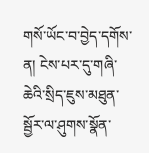གསོ་ཡོང་བ་བྱེད་དགོས་ན། ངེས་པར་དུ་གཞི་ཆེའི་སྲིད་ཇུས་མཐུན་སྦྱོར་ལ་ཤུགས་སྣོན་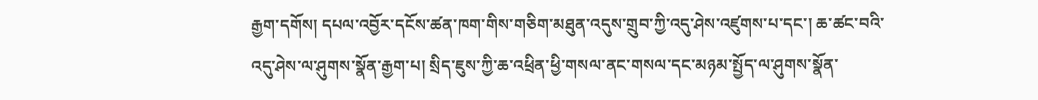རྒྱག་དགོས། དཔལ་འབྱོར་དངོས་ཚན་ཁག་གིས་གཅིག་མཐུན་འདུས་གྲུབ་ཀྱི་འདུ་ཤེས་འཛུགས་པ་དང་། ཆ་ཚང་བའི་འདུ་ཤེས་ལ་ཤུགས་སྣོན་རྒྱག་པ། སྲིད་ཇུས་ཀྱི་ཆ་འཕྲིན་ཕྱི་གསལ་ནང་གསལ་དང་མཉམ་སྤྱོད་ལ་ཤུགས་སྣོན་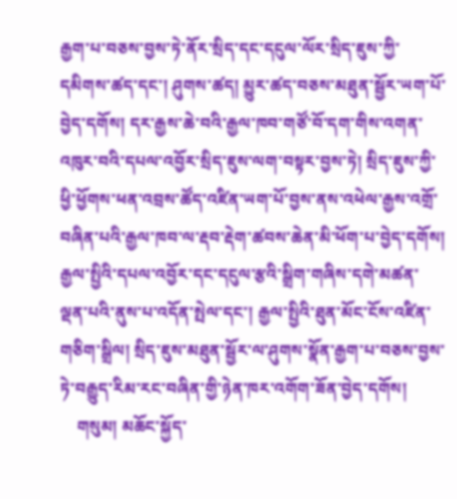རྒྱག་པ་བཅས་བྱས་ཏེ་ནོར་སྲིད་དང་དངུལ་ལོར་སྲིད་ཇུས་ཀྱི་དམིགས་ཚད་དང་། ཤུགས་ཚད། མྱུར་ཚད་བཅས་མཐུན་སྦྱོར་ཡག་པོ་བྱེད་དགོས། དར་རྒྱས་ཆེ་བའི་རྒྱལ་ཁབ་གཙོ་བོ་དག་གིས་འགན་འཁུར་བའི་དཔལ་འབྱོར་སྲིད་ཇུས་ལག་བསྟར་བྱས་ཏེ། སྲིད་ཇུས་ཀྱི་ཕྱི་ཕྱོགས་ཕན་འབྲས་ཚོད་འཛིན་ཡག་པོ་བྱས་ནས་འཕེལ་རྒྱས་འགྲོ་བཞིན་པའི་རྒྱལ་ཁབ་ལ་རྡབ་རྡེག་ཚབས་ཆེན་མི་ཕོག་པ་བྱེད་དགོས། རྒྱལ་སྤྱིའི་དཔལ་འབྱོར་དང་དངུལ་རྩའི་སྒྲིག་གཞིས་དགེ་མཚན་ལྡན་པའི་ནུས་པ་འདོན་སྤེལ་དང་། རྒྱལ་སྤྱིའི་ཐུན་མོང་ངོས་འཛིན་གཅིག་སྒྲིལ། སྲིད་ཇུས་མཐུན་སྦྱོར་ལ་ཤུགས་སྣོན་རྒྱག་པ་བཅས་བྱས་ཏེ་བརྒྱུད་རིམ་རང་བཞིན་གྱི་ཉེན་ཁར་འགོག་ཟོན་བྱེད་དགོས།
    གསུམ། མཆོང་སྐྱོད་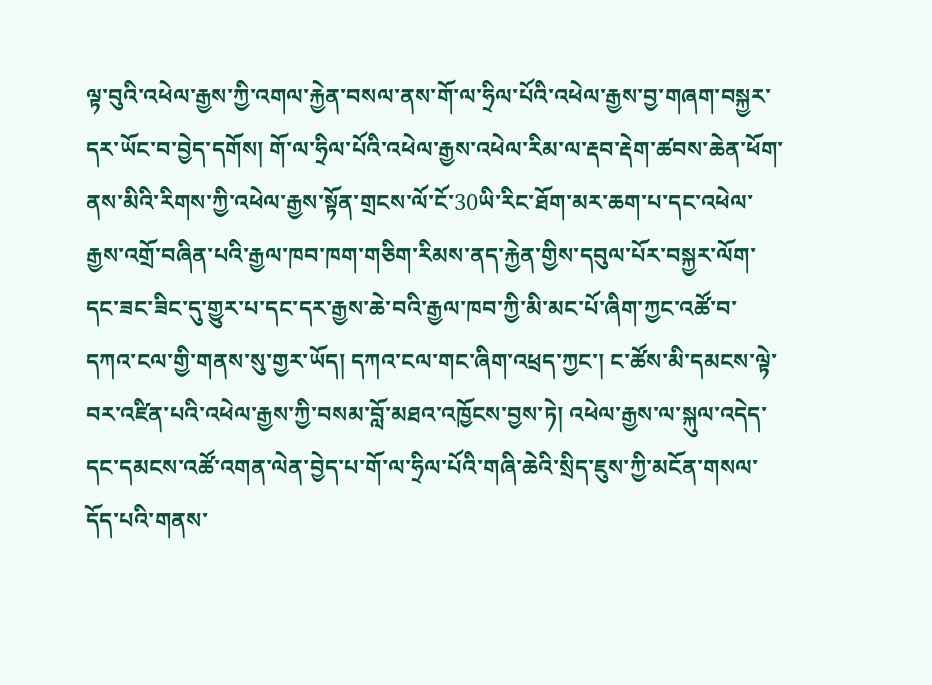ལྟ་བུའི་འཕེལ་རྒྱས་ཀྱི་འགལ་རྐྱེན་བསལ་ནས་གོ་ལ་ཧྲིལ་པོའི་འཕེལ་རྒྱས་བྱ་གཞག་བསྐྱར་དར་ཡོང་བ་བྱེད་དགོས། གོ་ལ་ཧྲིལ་པོའི་འཕེལ་རྒྱས་འཕེལ་རིམ་ལ་རྡབ་རྡེག་ཚབས་ཆེན་ཕོག་ནས་མིའི་རིགས་ཀྱི་འཕེལ་རྒྱས་སྟོན་གྲངས་ལོ་ངོ་30ཡི་རིང་ཐོག་མར་ཆག་པ་དང་འཕེལ་རྒྱས་འགྲོ་བཞིན་པའི་རྒྱལ་ཁབ་ཁག་གཅིག་རིམས་ནད་རྐྱེན་གྱིས་དབུལ་པོར་བསྐྱར་ལོག་དང་ཟང་ཟིང་དུ་གྱུར་པ་དང་དར་རྒྱས་ཆེ་བའི་རྒྱལ་ཁབ་ཀྱི་མི་མང་པོ་ཞིག་ཀྱང་འཚོ་བ་དཀའ་ངལ་གྱི་གནས་སུ་གྱར་ཡོད། དཀའ་ངལ་གང་ཞིག་འཕྲད་ཀྱང་། ང་ཚོས་མི་དམངས་ལྟེ་བར་འཛིན་པའི་འཕེལ་རྒྱས་ཀྱི་བསམ་བློ་མཐའ་འཁྱོངས་བྱས་ཏེ། འཕེལ་རྒྱས་ལ་སྐུལ་འདེད་དང་དམངས་འཚོ་འགན་ལེན་བྱེད་པ་གོ་ལ་ཧྲིལ་པོའི་གཞི་ཆེའི་སྲིད་ཇུས་ཀྱི་མངོན་གསལ་དོད་པའི་གནས་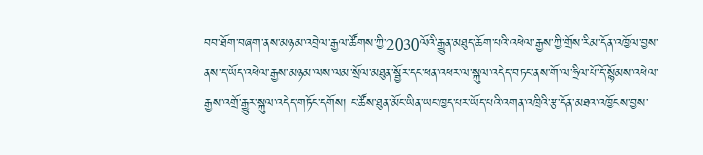བབ་ཐོག་བཞག་ནས་མཉམ་འབྲེལ་རྒྱལ་ཚོགས་ཀྱི་2030ལོའི་རྒྱུན་མཐུད་ཆོག་པའི་འཕེལ་རྒྱས་ཀྱི་གྲོས་རིམ་དོན་འཁྱོལ་བྱས་ནས་ད་ཡོད་འཕེལ་རྒྱས་མཉམ་ལས་ལམ་སྲོལ་མཐུན་སྦྱོར་དང་ཕན་འཕར་ལ་སྐུལ་འདེད་བཏང་ནས་གོ་ལ་ཧྲིལ་པོ་དོ་སྙོམས་འཕེལ་རྒྱས་འགྲོ་རྒྱུར་སྐུལ་འདེད་གཏོང་དགོས། ང་ཚོས་ཐུན་མོང་ཡིན་ཡང་ཁྱད་པར་ཡོད་པའི་འགན་འཁྲིའི་རྩ་དོན་མཐའ་འཁྱོངས་བྱས་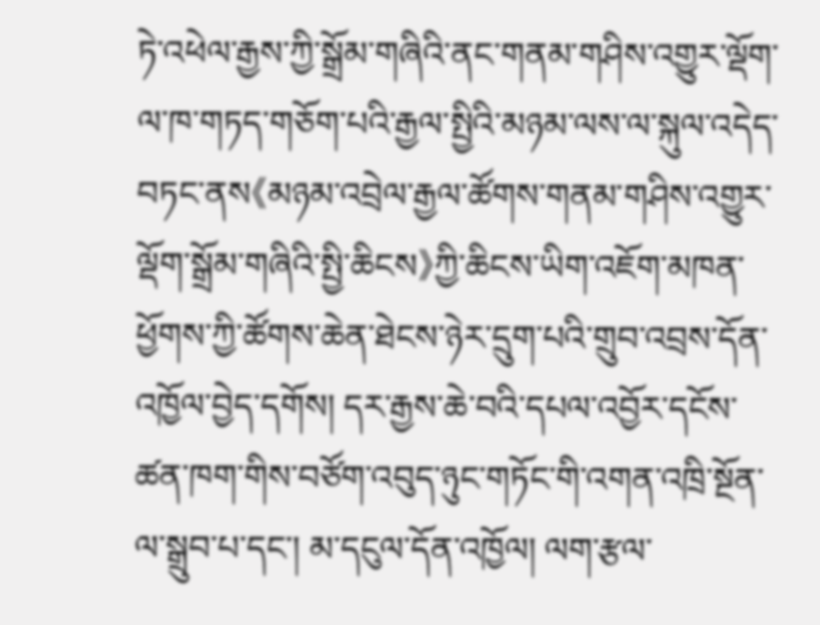ཏེ་འཕེལ་རྒྱས་ཀྱི་སྒྲོམ་གཞིའི་ནང་གནམ་གཤིས་འགྱུར་ལྡོག་ལ་ཁ་གཏད་གཅོག་པའི་རྒྱལ་སྤྱིའི་མཉམ་ལས་ལ་སྐུལ་འདེད་བཏང་ནས《མཉམ་འབྲེལ་རྒྱལ་ཚོགས་གནམ་གཤིས་འགྱུར་ལྡོག་སྒྲོམ་གཞིའི་སྤྱི་ཆིངས》ཀྱི་ཆིངས་ཡིག་འཇོག་མཁན་ཕྱོགས་ཀྱི་ཚོགས་ཆེན་ཐེངས་ཉེར་དྲུག་པའི་གྲུབ་འབྲས་དོན་འཁྱོལ་བྱེད་དགོས། དར་རྒྱས་ཆེ་བའི་དཔལ་འབྱོར་དངོས་ཚན་ཁག་གིས་བཙོག་འབུད་ཉུང་གཏོང་གི་འགན་འཁྲི་སྔོན་ལ་སྒྲུབ་པ་དང་། མ་དངུལ་དོན་འཁྱོལ། ལག་རྩལ་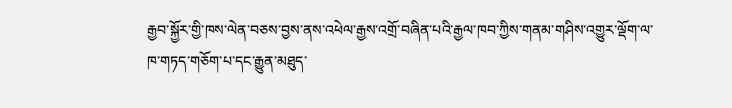རྒྱབ་སྐྱོར་གྱི་ཁས་ལེན་བཅས་བྱས་ནས་འཕེལ་རྒྱས་འགྲོ་བཞིན་པའི་རྒྱལ་ཁབ་ཀྱིས་གནམ་གཤིས་འགྱུར་ལྡོག་ལ་ཁ་གཏད་གཅོག་པ་དང་རྒྱུན་མཐུད་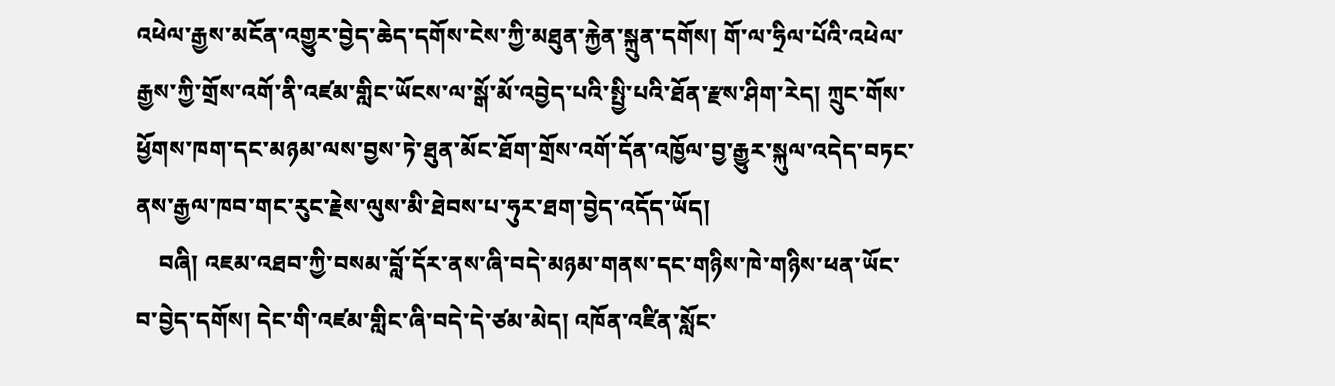འཕེལ་རྒྱས་མངོན་འགྱུར་བྱེད་ཆེད་དགོས་ངེས་ཀྱི་མཐུན་རྐྱེན་སྐྲུན་དགོས། གོ་ལ་ཧྲིལ་པོའི་འཕེལ་རྒྱས་ཀྱི་གྲོས་འགོ་ནི་འཛམ་གླིང་ཡོངས་ལ་སྒོ་མོ་འབྱེད་པའི་སྤྱི་པའི་ཐོན་རྫས་ཤིག་རེད། ཀྲུང་གོས་ཕྱོགས་ཁག་དང་མཉམ་ལས་བྱས་ཏེ་ཐུན་མོང་ཐོག་གྲོས་འགོ་དོན་འཁྱོལ་བྱ་རྒྱུར་སྐུལ་འདེད་བཏང་ནས་རྒྱལ་ཁབ་གང་རུང་རྗེས་ལུས་མི་ཐེབས་པ་ཧུར་ཐག་བྱེད་འདོད་ཡོད།
    བཞི། འཇམ་འཐབ་ཀྱི་བསམ་བློ་དོར་ནས་ཞི་བདེ་མཉམ་གནས་དང་གཉིས་ཁེ་གཉིས་ཕན་ཡོང་བ་བྱེད་དགོས། དེང་གི་འཛམ་གླིང་ཞི་བདེ་དེ་ཙམ་མེད། འཁོན་འཛིན་སློང་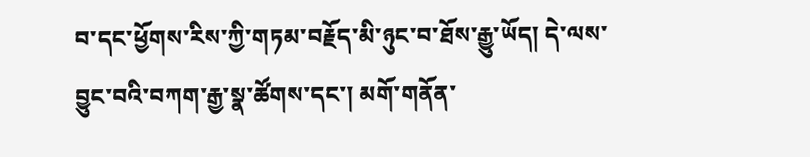བ་དང་ཕྱོགས་རིས་ཀྱི་གཏམ་བརྗོད་མི་ཉུང་བ་ཐོས་རྒྱུ་ཡོད། དེ་ལས་བྱུང་བའི་བཀག་རྒྱ་སྣ་ཚོགས་དང་། མགོ་གནོན་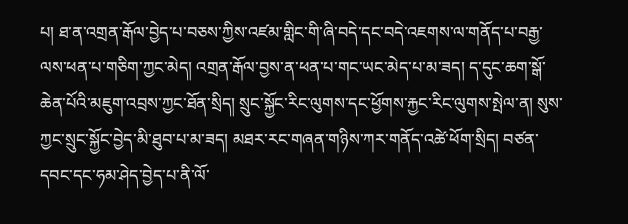པ། ཐ་ན་འགྲན་རྒོལ་བྱེད་པ་བཅས་ཀྱིས་འཛམ་གླིང་གི་ཞི་བདེ་དང་བདེ་འཇགས་ལ་གནོད་པ་བརྒྱ་ལས་ཕན་པ་གཅིག་ཀྱང་མེད། འགྲན་རྒོལ་བྱས་ན་ཕན་པ་གང་ཡང་མེད་པ་མ་ཟད། ད་དུང་ཆག་སྒོ་ཆེན་པོའི་མཇུག་འབྲས་ཀྱང་ཐོན་སྲིད། སྲུང་སྐྱོང་རིང་ལུགས་དང་ཕྱོགས་རྐྱང་རིང་ལུགས་སྤེལ་ན། སུས་ཀྱང་སྲུང་སྐྱོང་བྱེད་མི་ཐུབ་པ་མ་ཟད། མཐར་རང་གཞན་གཉིས་ཀར་གནོད་འཚེ་ཕོག་སྲིད། བཙན་དབང་དང་ཧམ་ཤེད་བྱེད་པ་ནི་ལོ་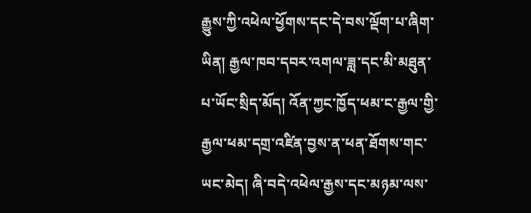རྒྱུས་ཀྱི་འཕེལ་ཕྱོགས་དང་དེ་བས་ལྡོག་པ་ཞིག་ཡིན། རྒྱལ་ཁབ་དབར་འགལ་ཟླ་དང་མི་མཐུན་པ་ཡོང་སྲིད་མོད། འོན་ཀྱང་ཁྱོད་ཕམ་ང་རྒྱལ་གྱི་རྒྱལ་ཕམ་དགྲ་འཛིན་བྱས་ན་ཕན་ཐོགས་གང་ཡང་མེད། ཞི་བདེ་འཕེལ་རྒྱས་དང་མཉམ་ལས་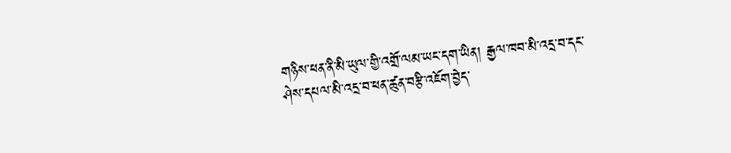གཉིས་ཕན་ནི་མི་ཡུལ་གྱི་འགྲོ་ལམ་ཡང་དག་ཡིན། རྒྱལ་ཁབ་མི་འདྲ་བ་དང་ཤེས་དཔལ་མི་འདྲ་བ་ཕན་ཚུན་བརྩི་འཇོག་བྱེད་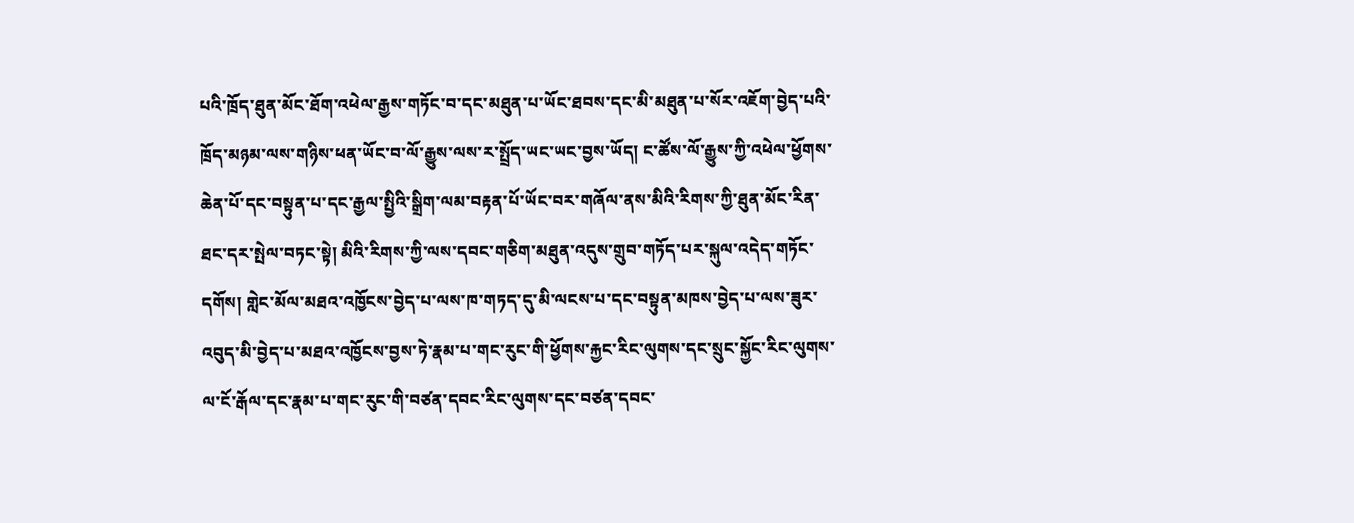པའི་ཁྲོད་ཐུན་མོང་ཐོག་འཕེལ་རྒྱས་གཏོང་བ་དང་མཐུན་པ་ཡོང་ཐབས་དང་མི་མཐུན་པ་སོར་འཇོག་བྱེད་པའི་ཁྲོད་མཉམ་ལས་གཉིས་ཕན་ཡོང་བ་ལོ་རྒྱུས་ལས་ར་སྤྲོད་ཡང་ཡང་བྱས་ཡོད། ང་ཚོས་ལོ་རྒྱུས་ཀྱི་འཕེལ་ཕྱོགས་ཆེན་པོ་དང་བསྟུན་པ་དང་རྒྱལ་སྤྱིའི་སྒྲིག་ལམ་བརྟན་པོ་ཡོང་བར་གཞོལ་ནས་མིའི་རིགས་ཀྱི་ཐུན་མོང་རིན་ཐང་དར་སྤེལ་བཏང་སྟེ། མིའི་རིགས་ཀྱི་ལས་དབང་གཅིག་མཐུན་འདུས་གྲུབ་གཏོད་པར་སྐུལ་འདེད་གཏོང་དགོས། གླེང་མོལ་མཐའ་འཁྱོངས་བྱེད་པ་ལས་ཁ་གཏད་དུ་མི་ལངས་པ་དང་བསྟུན་མཁས་བྱེད་པ་ལས་ཟུར་འབུད་མི་བྱེད་པ་མཐའ་འཁྱོངས་བྱས་ཏེ་རྣམ་པ་གང་རུང་གི་ཕྱོགས་རྐྱང་རིང་ལུགས་དང་སྲུང་སྐྱོང་རིང་ལུགས་ལ་ངོ་རྒོལ་དང་རྣམ་པ་གང་རུང་གི་བཙན་དབང་རིང་ལུགས་དང་བཙན་དབང་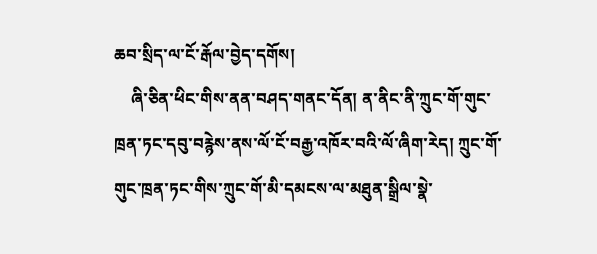ཆབ་སྲིད་ལ་ངོ་རྒོལ་བྱེད་དགོས།
    ཞི་ཅིན་ཕིང་གིས་ནན་བཤད་གནང་དོན། ན་ནིང་ནི་ཀྲུང་གོ་གུང་ཁྲན་ཏང་དབུ་བརྙེས་ནས་ལོ་ངོ་བརྒྱ་འཁོར་བའི་ལོ་ཞིག་རེད། ཀྲུང་གོ་གུང་ཁྲན་ཏང་གིས་ཀྲུང་གོ་མི་དམངས་ལ་མཐུན་སྒྲིལ་སྣེ་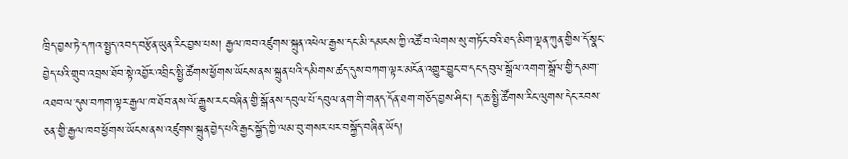ཁྲིད་བྱས་ཏེ་དཀའ་སྤྱད་འབད་བརྩོན་ཡུན་རིང་བྱས་པས། རྒྱལ་ཁབ་འཛུགས་སྐྲུན་འཕེལ་རྒྱས་དང་མི་དམངས་ཀྱི་འཚོ་བ་ལེགས་སུ་གཏོང་བའི་ཐད་མིག་ལྡན་ཀུན་གྱིས་དོ་སྣང་བྱེད་པའི་གྲུབ་འབྲས་ཐོབ་སྟེ་འབྱོར་འབྲིང་སྤྱི་ཚོགས་ཕྱོགས་ཡོངས་ནས་སྐྲུན་པའི་དམིགས་ཚད་དུས་བཀག་ལྟར་མངོན་འགྱུར་བྱུང་བ་དང་དབུལ་སྒྲོལ་འགག་སྒྲོལ་གྱི་དམག་འཐབ་ལ་དུས་བཀག་ལྟར་རྒྱལ་ཁ་ཐོབ་ནས་ལོ་རྒྱུས་རང་བཞིན་གྱི་སྒོ་ནས་དབུལ་པོ་དབུལ་ནག་གི་གནད་དོན་ཐག་གཅོད་བྱས་ཤིང་། ད་ཆ་སྤྱི་ཚོགས་རིང་ལུགས་དེང་རབས་ཅན་གྱི་རྒྱལ་ཁབ་ཕྱོགས་ཡོངས་ནས་འཛུགས་སྐྲུན་བྱེད་པའི་རྒྱང་སྐྱོད་ཀྱི་ལམ་བུ་གསར་པར་བསྐྱོད་བཞིན་ཡོད།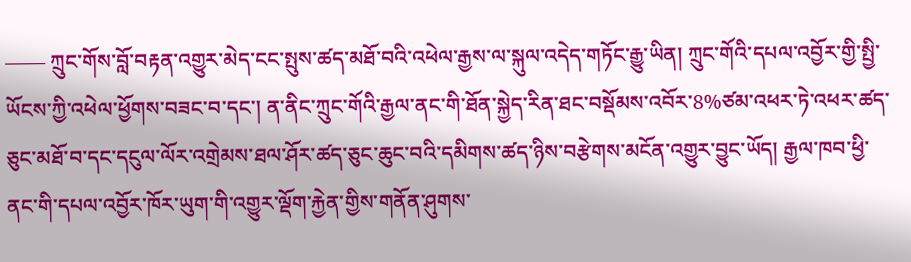—— ཀྲུང་གོས་བློ་བརྟན་འགྱུར་མེད་ངང་སྤུས་ཚད་མཐོ་བའི་འཕེལ་རྒྱས་ལ་སྐུལ་འདེད་གཏོང་རྒྱུ་ཡིན། ཀྲུང་གོའི་དཔལ་འབྱོར་གྱི་སྤྱི་ཡོངས་ཀྱི་འཕེལ་ཕྱོགས་བཟང་བ་དང་། ན་ནིང་ཀྲུང་གོའི་རྒྱལ་ནང་གི་ཐོན་སྐྱེད་རིན་ཐང་བསྡོམས་འབོར་8%ཙམ་འཕར་ཏེ་འཕར་ཚད་ཅུང་མཐོ་བ་དང་དངུལ་ལོར་འགྲེམས་ཐལ་ཤོར་ཚད་ཅུང་ཆུང་བའི་དམིགས་ཚད་ཉིས་བརྩེགས་མངོན་འགྱུར་བྱུང་ཡོད། རྒྱལ་ཁབ་ཕྱི་ནང་གི་དཔལ་འབྱོར་ཁོར་ཡུག་གི་འགྱུར་ལྡོག་རྐྱེན་གྱིས་གནོན་ཤུགས་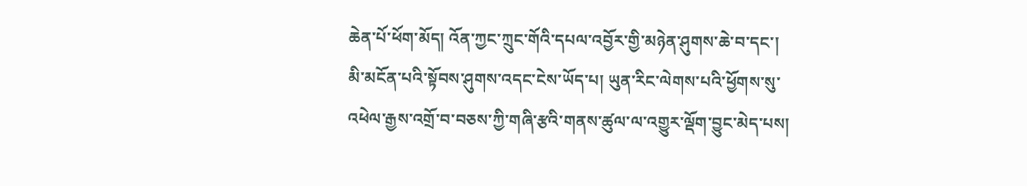ཆེན་པོ་ཕོག་མོད། འོན་ཀྱང་ཀྲུང་གོའི་དཔལ་འབྱོར་གྱི་མཉེན་ཤུགས་ཆེ་བ་དང་། མི་མངོན་པའི་སྟོབས་ཤུགས་འདང་ངེས་ཡོད་པ། ཡུན་རིང་ལེགས་པའི་ཕྱོགས་སུ་འཕེལ་རྒྱས་འགྲོ་བ་བཅས་ཀྱི་གཞི་རྩའི་གནས་ཚུལ་ལ་འགྱུར་ལྡོག་བྱུང་མེད་པས།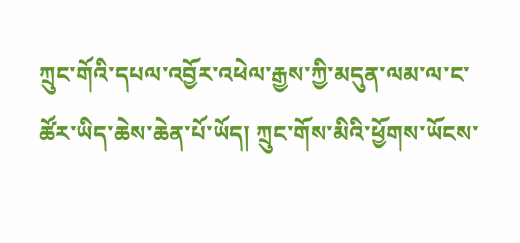ཀྲུང་གོའི་དཔལ་འབྱོར་འཕེལ་རྒྱས་ཀྱི་མདུན་ལམ་ལ་ང་ཚོར་ཡིད་ཆེས་ཆེན་པོ་ཡོད། ཀྲུང་གོས་མིའི་ཕྱོགས་ཡོངས་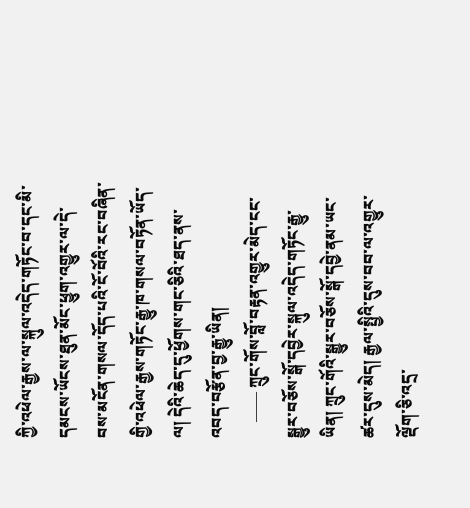ཀྱི་འཕེལ་རྒྱས་ལ་སྐུལ་འདེད་གཏོང་བ་དང་མི་དམངས་ཡོངས་ཐུན་མོང་ཕྱུག་འགྱུར་ལ་དེ་བས་མངོན་གསལ་དོད་པའི་ངོ་བོའི་རང་བཞིན་གྱི་འཕེལ་རྒྱས་གཏོང་རྒྱུ་ཁ་གསལ་བཏོན་ཡོད་ལ། དེའི་ཆེད་དུ་ཕྱོགས་གང་ཅིའི་ཐད་ནས་འབད་བརྩོན་བྱ་རྒྱུ་ཡིན།
    —— ཀྲུང་གོས་བློ་བརྟན་འགྱུར་མེད་ངང་སྒྱུར་བཅོས་སྒོ་དབྱེར་སྐུལ་འདེད་གཏོང་རྒྱུ་ཡིན། ཀྲུང་གོའི་སྒྱུར་བཅོས་སྒོ་དབྱེ་ནམ་ཡང་ཚར་དུས་མེད། རྒྱལ་སྤྱིའི་དུས་བབ་ལ་འགྱུར་ལྡོག་ཅི་འདྲ་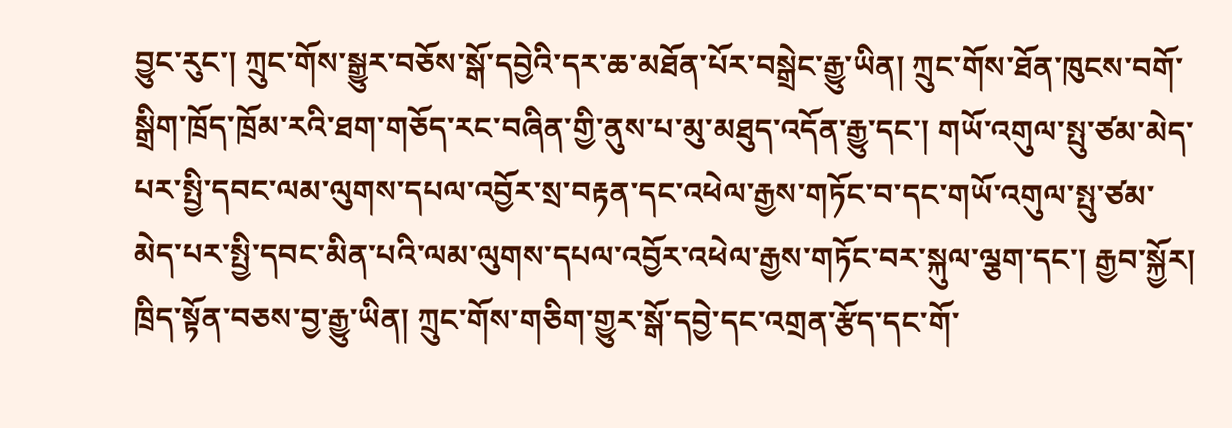བྱུང་རུང་། ཀྲུང་གོས་སྒྱུར་བཅོས་སྒོ་དབྱེའི་དར་ཆ་མཐོན་པོར་བསྒྲེང་རྒྱུ་ཡིན། ཀྲུང་གོས་ཐོན་ཁུངས་བགོ་སྒྲིག་ཁྲོད་ཁྲོམ་རའི་ཐག་གཅོད་རང་བཞིན་གྱི་ནུས་པ་མུ་མཐུད་འདོན་རྒྱུ་དང་། གཡོ་འགུལ་སྤུ་ཙམ་མེད་པར་སྤྱི་དབང་ལམ་ལུགས་དཔལ་འབྱོར་སྲ་བརྟན་དང་འཕེལ་རྒྱས་གཏོང་བ་དང་གཡོ་འགུལ་སྤུ་ཙམ་མེད་པར་སྤྱི་དབང་མིན་པའི་ལམ་ལུགས་དཔལ་འབྱོར་འཕེལ་རྒྱས་གཏོང་བར་སྐུལ་ལྕག་དང་། རྒྱབ་སྐྱོར། ཁྲིད་སྟོན་བཅས་བྱ་རྒྱུ་ཡིན། ཀྲུང་གོས་གཅིག་གྱུར་སྒོ་དབྱེ་དང་འགྲན་རྩོད་དང་གོ་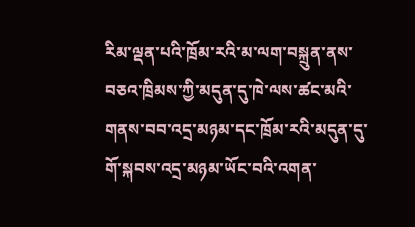རིམ་ལྡན་པའི་ཁྲོམ་རའི་མ་ལག་བསྐྲུན་ནས་བཅའ་ཁྲིམས་ཀྱི་མདུན་དུ་ཁེ་ལས་ཚང་མའི་གནས་བབ་འདྲ་མཉམ་དང་ཁྲོམ་རའི་མདུན་དུ་གོ་སྐབས་འདྲ་མཉམ་ཡོང་བའི་འགན་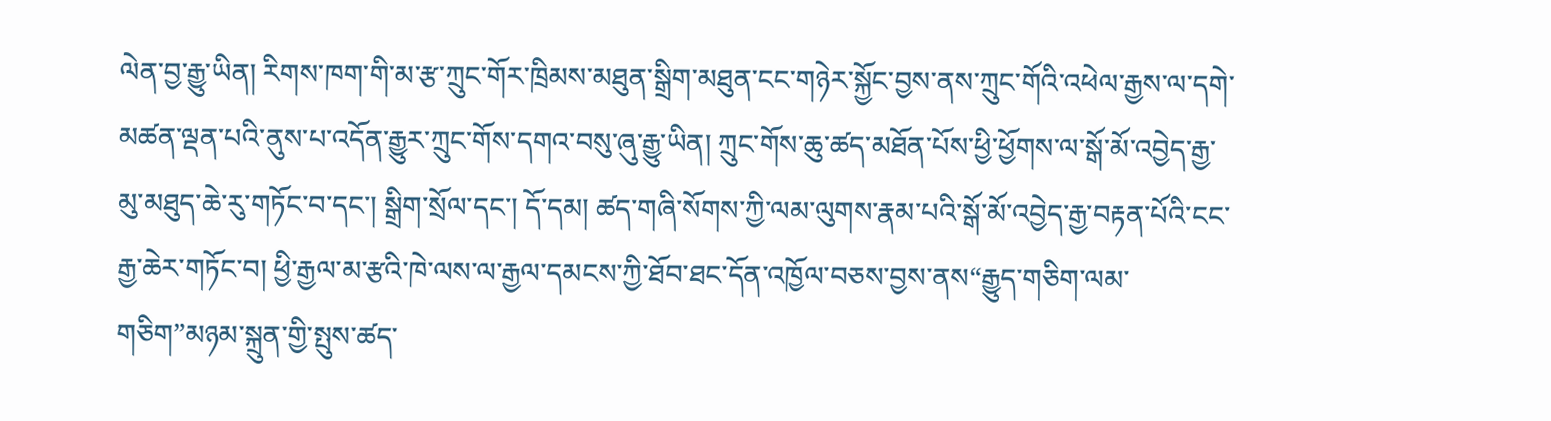ལེན་བྱ་རྒྱུ་ཡིན། རིགས་ཁག་གི་མ་རྩ་ཀྲུང་གོར་ཁྲིམས་མཐུན་སྒྲིག་མཐུན་ངང་གཉེར་སྐྱོང་བྱས་ནས་ཀྲུང་གོའི་འཕེལ་རྒྱས་ལ་དགེ་མཚན་ལྡན་པའི་ནུས་པ་འདོན་རྒྱུར་ཀྲུང་གོས་དགའ་བསུ་ཞུ་རྒྱུ་ཡིན། ཀྲུང་གོས་ཆུ་ཚད་མཐོན་པོས་ཕྱི་ཕྱོགས་ལ་སྒོ་མོ་འབྱེད་རྒྱ་མུ་མཐུད་ཆེ་རུ་གཏོང་བ་དང་། སྒྲིག་སྲོལ་དང་། དོ་དམ། ཚད་གཞི་སོགས་ཀྱི་ལམ་ལུགས་རྣམ་པའི་སྒོ་མོ་འབྱེད་རྒྱ་བརྟན་པོའི་ངང་རྒྱ་ཆེར་གཏོང་བ། ཕྱི་རྒྱལ་མ་རྩའི་ཁེ་ལས་ལ་རྒྱལ་དམངས་ཀྱི་ཐོབ་ཐང་དོན་འཁྱོལ་བཅས་བྱས་ནས“རྒྱུད་གཅིག་ལམ་གཅིག”མཉམ་སྐྲུན་གྱི་སྤུས་ཚད་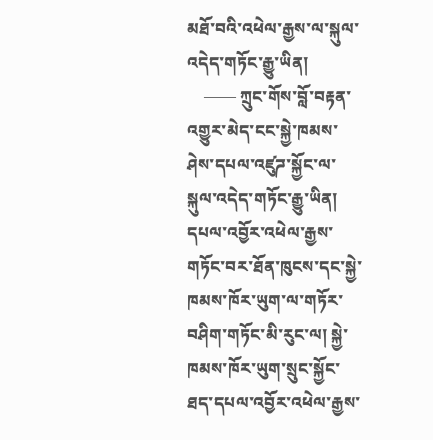མཐོ་བའི་འཕེལ་རྒྱས་ལ་སྐུལ་འདེད་གཏོང་རྒྱུ་ཡིན།
    —— ཀྲུང་གོས་བློ་བརྟན་འགྱུར་མེད་ངང་སྐྱེ་ཁམས་ཤེས་དཔལ་འཛུཌ་སྐྱོང་ལ་སྐུལ་འདེད་གཏོང་རྒྱུ་ཡིན། དཔལ་འབྱོར་འཕེལ་རྒྱས་གཏོང་བར་ཐོན་ཁུངས་དང་སྐྱེ་ཁམས་ཁོར་ཡུག་ལ་གཏོར་བཤིག་གཏོང་མི་རུང་ལ། སྐྱེ་ཁམས་ཁོར་ཡུག་སྲུང་སྐྱོང་ཐད་དཔལ་འབྱོར་འཕེལ་རྒྱས་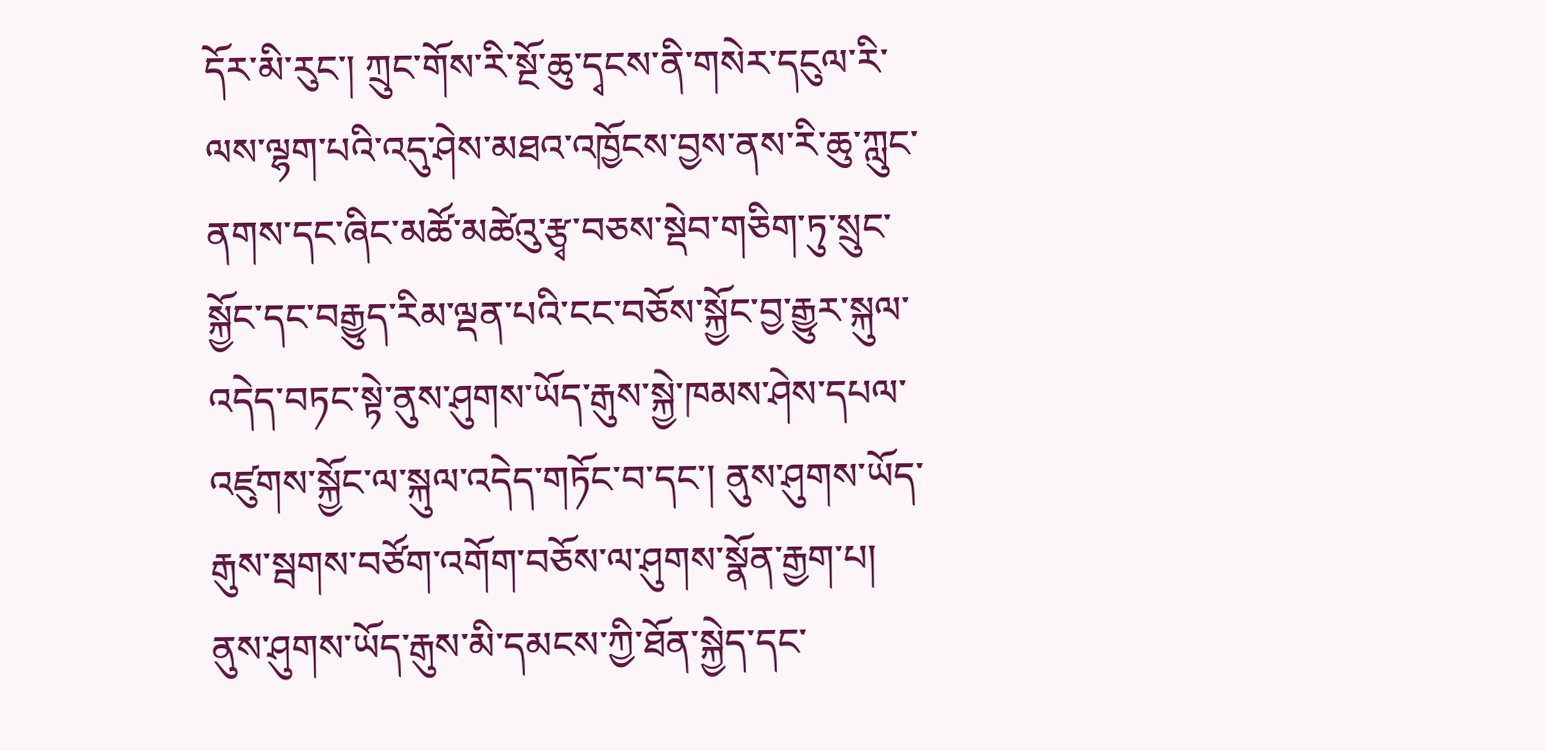དོར་མི་རུང་། ཀྲུང་གོས་རི་སྔོ་ཆུ་དྭངས་ནི་གསེར་དངུལ་རི་ལས་ལྷག་པའི་འདུ་ཤེས་མཐའ་འཁྱོངས་བྱས་ནས་རི་ཆུ་ཀླུང་ནགས་དང་ཞིང་མཚོ་མཚེའུ་རྩྭ་བཅས་སྡེབ་གཅིག་ཏུ་སྲུང་སྐྱོང་དང་བརྒྱུད་རིམ་ལྡན་པའི་ངང་བཅོས་སྐྱོང་བྱ་རྒྱུར་སྐུལ་འདེད་བཏང་སྟེ་ནུས་ཤུགས་ཡོད་རྒུས་སྐྱེ་ཁམས་ཤེས་དཔལ་འཛུགས་སྐྱོང་ལ་སྐུལ་འདེད་གཏོང་བ་དང་། ནུས་ཤུགས་ཡོད་རྒུས་སྦགས་བཙོག་འགོག་བཅོས་ལ་ཤུགས་སྣོན་རྒྱག་པ། ནུས་ཤུགས་ཡོད་རྒུས་མི་དམངས་ཀྱི་ཐོན་སྐྱེད་དང་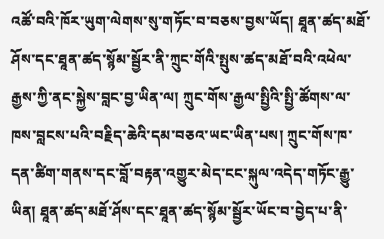འཚོ་བའི་ཁོར་ཡུག་ལེགས་སུ་གཏོང་བ་བཅས་བྱས་ཡོད། ཐཱན་ཚད་མཐོ་ཤོས་དང་ཐཱན་ཚད་སྙོམ་སྦྱོར་ནི་ཀྲུང་གོའི་སྤུས་ཚད་མཐོ་བའི་འཕེལ་རྒྱས་ཀྱི་ནང་སྐྱེས་བླང་བྱ་ཡིན་ལ། ཀྲུང་གོས་རྒྱལ་སྤྱིའི་སྤྱི་ཚོགས་ལ་ཁས་བླངས་པའི་བརྗིད་ཆེའི་དམ་བཅའ་ཡང་ཡིན་པས། ཀྲུང་གོས་ཁ་དན་ཚིག་གནས་དང་བློ་བརྟན་འགྱུར་མེད་ངང་སྐུལ་འདེད་གཏོང་རྒྱུ་ཡིན། ཐཱན་ཚད་མཐོ་ཤོས་དང་ཐཱན་ཚད་སྙོམ་སྦྱོར་ཡོང་བ་བྱེད་པ་ནི་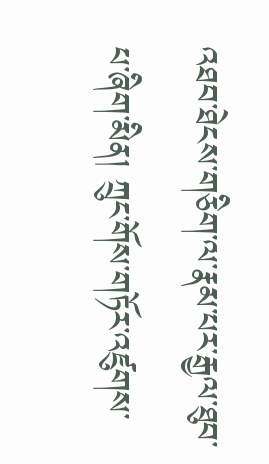འཐབ་ཐེངས་གཅིག་ལ་རྣམ་པར་རྒྱལ་ཐུབ་པ་ཞིག་མིན། ཀྲུང་གོས་གཏོར་འཛུགས་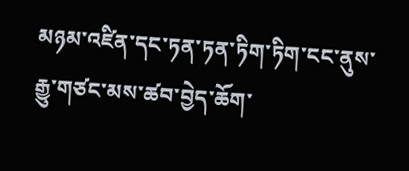མཉམ་འཛིན་དང་ཏན་ཏན་ཏིག་ཏིག་ངང་ནུས་རྒྱུ་གཙང་མས་ཚབ་བྱེད་ཆོག་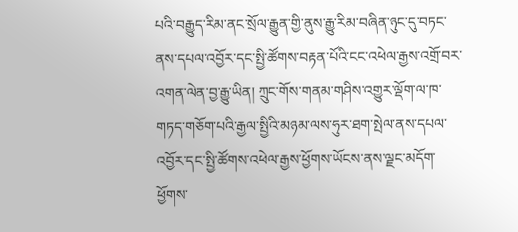པའི་བརྒྱུད་རིམ་ནང་སྲོལ་རྒྱུན་གྱི་ནུས་རྒྱུ་རིམ་བཞིན་ཉུང་དུ་བཏང་ནས་དཔལ་འབྱོར་དང་སྤྱི་ཚོགས་བརྟན་པོའི་ངང་འཕེལ་རྒྱས་འགྲོ་བར་འགན་ལེན་བྱ་རྒྱུ་ཡིན། ཀྲུང་གོས་གནམ་གཤིས་འགྱུར་ལྡོག་ལ་ཁ་གཏད་གཅོག་པའི་རྒྱལ་སྤྱིའི་མཉམ་ལས་ཧུར་ཐག་སྤེལ་ནས་དཔལ་འབྱོར་དང་སྤྱི་ཚོགས་འཕེལ་རྒྱས་ཕྱོགས་ཡོངས་ནས་ལྗང་མདོག་ཕྱོགས་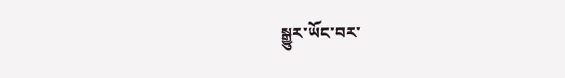སྒྱུར་ཡོང་བར་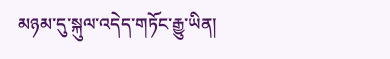མཉམ་དུ་སྐུལ་འདེད་གཏོང་རྒྱུ་ཡིན།